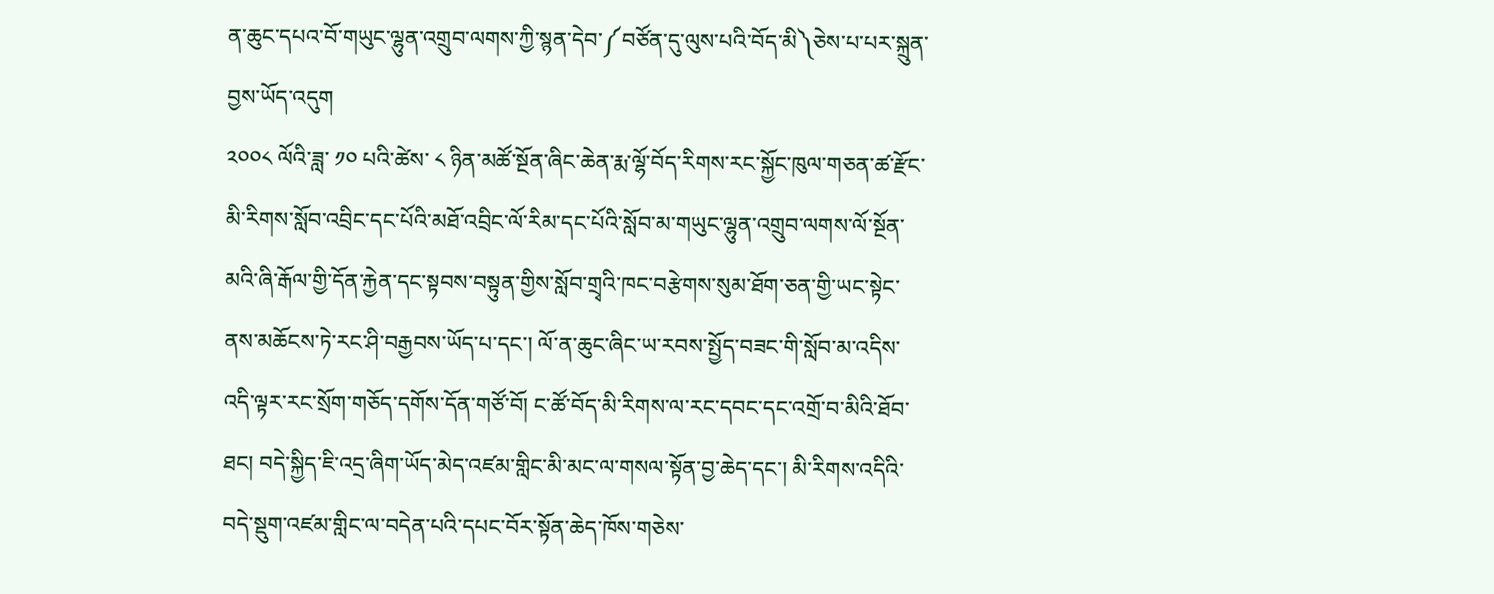ན་ཆུང་དཔའ་བོ་གཡུང་ལྷུན་འགྲུབ་ལགས་ཀྱི་སྙན་དེབ་༼བཙོན་དུ་ལུས་པའི་བོད་མི༽ཅེས་པ་པར་སྐྲུན་བྱས་ཡོད་འདུག
༢༠༠༨ ལོའི་ཟླ་ ༡༠ པའི་ཚེས་ ༨ ཉིན་མཚོ་སྔོན་ཞིང་ཆེན་རྨ་ལྷོ་བོད་རིགས་རང་སྐྱོང་ཁུལ་གཅན་ཚ་རྫོང་མི་རིགས་སློབ་འབྲིང་དང་པོའི་མཐོ་འབྲིང་ལོ་རིམ་དང་པོའི་སློབ་མ་གཡུང་ལྷུན་འགྲུབ་ལགས་ལོ་སྔོན་མའི་ཞི་རྒོལ་གྱི་དོན་རྐྱེན་དང་སྟབས་བསྟུན་གྱིས་སློབ་གྲྭའི་ཁང་བརྩེགས་སུམ་ཐོག་ཅན་གྱི་ཡང་སྟེང་ནས་མཆོངས་ཏེ་རང་ཤི་བརྒྱབས་ཡོད་པ་དང་། ལོ་ན་ཆུང་ཞིང་ཡ་རབས་སྤྱོད་བཟང་གི་སློབ་མ་འདིས་འདི་ལྟར་རང་སྲོག་གཅོད་དགོས་དོན་གཙོ་བོ། ང་ཚོ་བོད་མི་རིགས་ལ་རང་དབང་དང་འགྲོ་བ་མིའི་ཐོབ་ཐང། བདེ་སྐྱིད་ཇི་འདྲ་ཞིག་ཡོད་མེད་འཛམ་གླིང་མི་མང་ལ་གསལ་སྟོན་བྱ་ཆེད་དང་། མི་རིགས་འདིའི་བདེ་སྡུག་འཛམ་གླིང་ལ་བདེན་པའི་དཔང་བོར་སྟོན་ཆེད་ཁོས་གཅེས་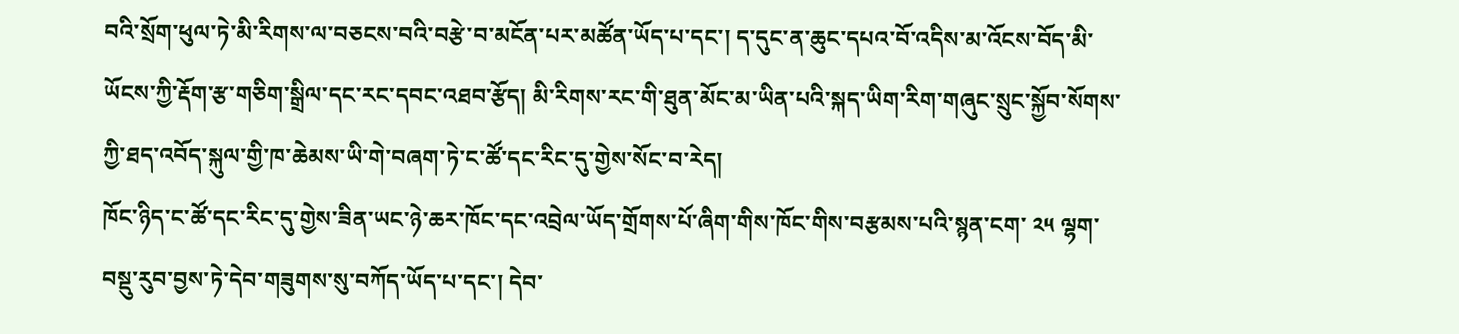བའི་སྲོག་ཕུལ་ཏེ་མི་རིགས་ལ་བཅངས་བའི་བརྩེ་བ་མངོན་པར་མཚོན་ཡོད་པ་དང་། ད་དུང་ན་ཆུང་དཔའ་བོ་འདིས་མ་འོངས་བོད་མི་ཡོངས་ཀྱི་རྡོག་རྩ་གཅིག་སྒྲིལ་དང་རང་དབང་འཐབ་རྩོད། མི་རིགས་རང་གི་ཐུན་མོང་མ་ཡིན་པའི་སྐད་ཡིག་རིག་གཞུང་སྲུང་སྐྱོབ་སོགས་ཀྱི་ཐད་འབོད་སྐུལ་གྱི་ཁ་ཆེམས་ཡི་གེ་བཞག་ཏེ་ང་ཚོ་དང་རིང་དུ་གྱེས་སོང་བ་རེད།
ཁོང་ཉིད་ང་ཚོ་དང་རིང་དུ་གྱེས་ཟིན་ཡང་ཉེ་ཆར་ཁོང་དང་འབྲེལ་ཡོད་གྲོགས་པོ་ཞིག་གིས་ཁོང་གིས་བརྩམས་པའི་སྙན་ངག་ ༢༥ ལྷག་བསྡུ་རུབ་བྱས་ཏེ་དེབ་གཟུགས་སུ་བཀོད་ཡོད་པ་དང་། དེབ་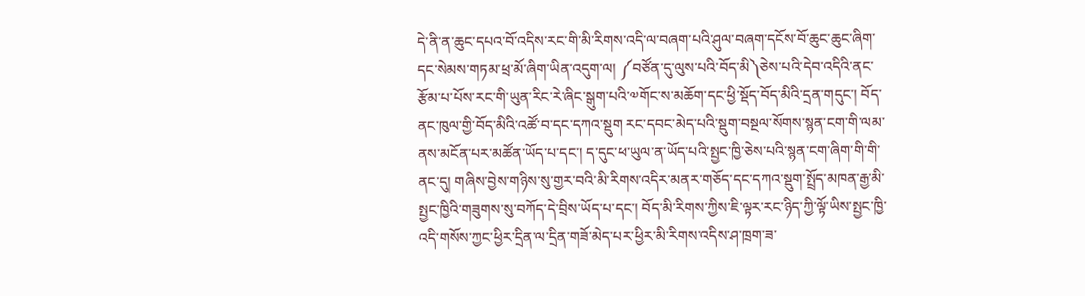དེ་ནི་ན་ཆུང་དཔའ་བོ་འདིས་རང་གི་མི་རིགས་འདི་ལ་བཞག་པའི་ཤུལ་བཞག་དངོས་བོ་ཆུང་ཆུང་ཞིག་དང་སེམས་གཏམ་ཕྲ་མོ་ཞིག་ཡིན་འདུག་ལ། ༼བཙོན་དུ་ལུས་པའི་བོད་མི༽ཅེས་པའི་དེབ་འདིའི་ནང་རྩོམ་པ་པོས་རང་གི་ཡུན་རིང་རེ་ཞིང་སྒུག་པའི་༧གོང་ས་མཆོག་དང་ཕྱི་སྡོད་བོད་མིའི་དྲན་གདུང་། བོད་ནང་ཁུལ་གྱི་བོད་མིའི་འཚོ་བ་དང་དཀའ་སྡུག རང་དབང་མེད་པའི་སྡུག་བསྔལ་སོགས་སྙན་ངག་གི་ལམ་ནས་མངོན་པར་མཚོན་ཡོད་པ་དང་། ད་དུང་ཕ་ཡུལ་ན་ཡོད་པའི་སྤྱང་ཁྱི་ཅེས་པའི་སྙན་ངག་ཞིག་གི་གི་ནང་དུ། གཞིས་བྱེས་གཉིས་སུ་གྱར་བའི་མི་རིགས་འདིར་མནར་གཅོད་དང་དཀའ་སྡུག་སྤྲོད་མཁན་རྒྱ་མི་སྤྱང་ཁྱིའི་གཟུགས་སུ་བཀོད་དེ་བྲིས་ཡོད་པ་དང་། བོད་མི་རིགས་ཀྱིས་ཇི་ལྟར་རང་ཉིད་ཀྱི་ལྟོ་ཡིས་སྤྱང་ཁྱི་འདི་གསོས་ཀྱང་ཕྱིར་དྲིན་ལ་དྲིན་གཟོ་མེད་པར་ཕྱིར་མི་རིགས་འདིས་ཤ་ཁྲག་ཟ་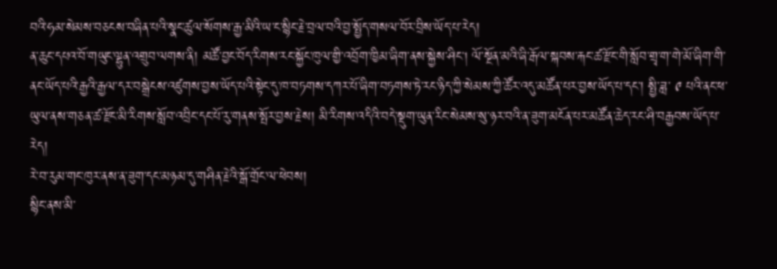བའི་ཧམ་སེམས་བཅངས་བཞིན་པའི་སྣང་ཚུལ་སོགས་རྒྱ་མིའི་ཡ་ང་སྙིང་རྗེ་བྲལ་བའི་བྱ་སྤྱོད་གསལ་བོར་བྲིས་ཡོད་པ་རེད།
ན་ཆུང་དཔའ་བོ་གཡུང་ལྷུན་འགྲུབ་ལགས་ནི། མཚོ་བྱང་བོད་རིགས་རང་སྐྱོང་ཁུལ་གྱི་འབྲོག་ཁྱིམ་ཞིག་ནས་སྐྱེས་ཤིང། ལོ་སྔོན་མའི་ཞི་རྒོལ་སྐབས་རྐང་ཚ་རྫོང་གི་སློབ་གྲྭ་ག་གེ་མོ་ཞིག་གི་ནང་ཡོད་པའི་རྒྱའི་རྒྱལ་དར་བསྒྲེངས་འཛུགས་བྱས་ཡོད་པའི་སྟེང་དུ་ཁ་བཏགས་དཀར་པོ་ཞིག་བཏགས་ཏེ་རང་ཉིད་ཀྱི་སེམས་ཀྱི་ཚོར་འདུ་མཚོན་པར་བྱས་ཡོད་པ་དང་། སྤྱི་ཟླ་ ༩ པའི་ནང་ཕ་ཡུལ་ནས་གཅན་ཚ་རྫོང་མི་རིགས་སློབ་འབྲིང་དང་པོ་རུ་གནས་སྤོར་བྱས་རྗེས། མི་རིགས་འདིའི་བདེ་སྡུག་ཡུན་རིང་སེམས་སུ་ཉར་བའི་ན་ཟུག་མངོན་པར་མཚོན་ཆེད་རང་ཤི་བརྒྱབས་ཡོད་པ་རེད།
རེ་བ་རུམ་གང་ཁུར་ནས་ན་ཟུག་དང་མཉམ་དུ་གཤིན་རྗེའི་སྒོ་གྲོང་ལ་ཕེབས།
སྙིང་ནས་མི་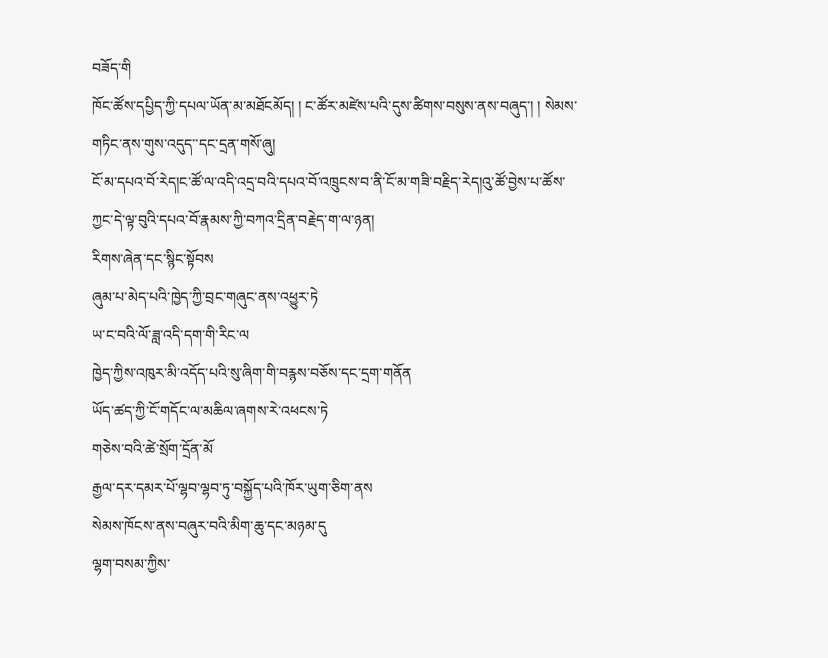བཟོད་གི
ཁོང་ཚོས་དཔྱིད་ཀྱི་དཔལ་ཡོན་མ་མཐོངམོད། ། ང་ཚོར་མཛེས་པའི་དུས་ཚིགས་བསུས་ནས་བཞུད་། ། སེམས་གཏིང་ནས་གུས་འདུད་་དང་དྲན་གསོ་ཞུ།
ངོ་མ་དཔའ་བོ་རེད།ང་ཚོ་ལ་འདི་འདྲ་བའི་དཔའ་བོ་འཁྲུངས་བ་ནི་ངོ་མ་གཟི་བརྗིད་རེད།འུ་ཚོ་བྱེས་པ་ཚོས་ཀྱང་དེ་ལྟ་བུའི་དཔའ་བོ་རྣམས་ཀྱི་བཀའ་དྲིན་བརྗེད་ག་ལ་ཉན།
རིགས་ཞེན་དང་སྙིང་སྟོབས
ཞུམ་པ་མེད་པའི་ཁྱེད་ཀྱི་བྲང་གཞུང་ནས་འཕྱུར་ཏེ
ཡ་ང་བའི་ལོ་ཟླ་འདི་དག་གི་རིང་ལ
ཁྱེད་ཀྱིས་འཁུར་མི་འདོད་པའི་སུ་ཞིག་གི་བརྙས་བཅོས་དང་དྲག་གནོན
ཡོད་ཚད་ཀྱི་ངོ་གདོང་ལ་མཆིལ་ཞགས་རེ་འཕངས་ཏེ
གཅེས་བའི་ཚེ་སྲོག་དྲོན་མོ
རྒྱལ་དར་དམར་པོ་ལྷབ་ལྷབ་ཏུ་བསྐྱོད་པའི་ཁོར་ཡུག་ཅིག་ནས
སེམས་ཁོངས་ནས་བཞུར་བའི་མིག་ཆུ་དང་མཉམ་དུ
ལྷག་བསམ་ཀྱིས་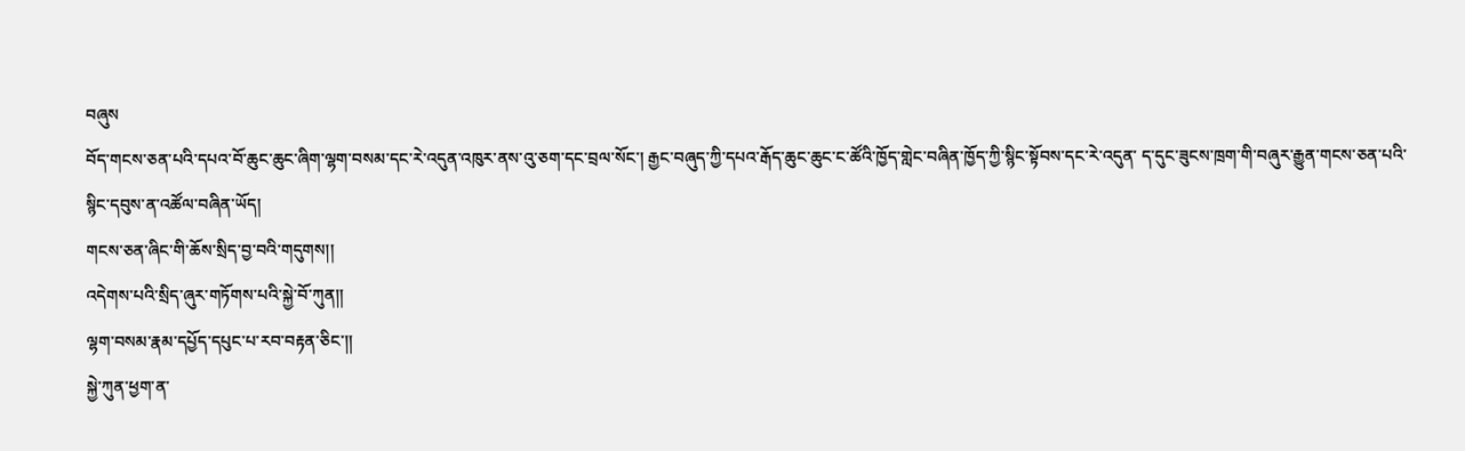བཞུས
བོད་གངས་ཅན་པའི་དཔའ་བོ་ཆུང་ཆུང་ཞིག་ལྷག་བསམ་དང་རེ་འདུན་འཁུར་ནས་འུ་ཅག་དང་བྲལ་སོང་། རྒྱང་བཞུད་ཀྱི་དཔའ་རྒོད་ཆུང་ཆུང་ང་ཚོའི་ཁྱོད་གླེང་བཞིན་ཁྱོད་ཀྱི་སྙིང་སྟོབས་དང་རེ་འདུན་ ད་དུང་ཟུངས་ཁྲག་གི་བཞུར་རྒྱུན་གངས་ཅན་པའི་སྙིང་དབུས་ན་འཚོལ་བཞིན་ཡོད།
གངས་ཅན་ཞིང་གི་ཆོས་སྲིད་བྱ་བའི་གདུགས།།
འདེགས་པའི་སྲིད་ཞུར་གཏོགས་པའི་སྐྱེ་བོ་ཀུན།།
ལྷག་བསམ་རྣམ་དཔྱོད་དཔུང་པ་རབ་བརྟན་ཅིང་།།
སྐྱེ་ཀུན་ཕྱག་ན་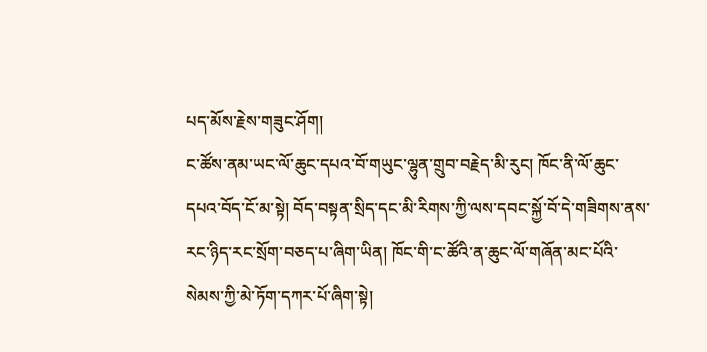པད་མོས་རྗེས་གཟུང་ཤོག།
ང་ཚོས་ནམ་ཡང་ལོ་ཆུང་དཔའ་བོ་གཡུང་ལྷུན་གྲུབ་བརྗེད་མི་རུང། ཁོང་ནི་ལོ་ཆུང་དཔའ་བོད་ངོ་མ་སྟེ། བོད་བསྟན་སྲིད་དང་མི་རིགས་ཀྱི་ལས་དབང་སྐྱོ་བོ་དེ་གཟིགས་ནས་རང་ཉིད་རང་སྲོག་བཅད་པ་ཞིག་ཡིན། ཁོང་གི་ང་ཚོའི་ན་ཆུང་ལོ་གཞོན་མང་པོའི་སེམས་ཀྱི་མེ་ཏོག་དཀར་པོ་ཞིག་སྟེ།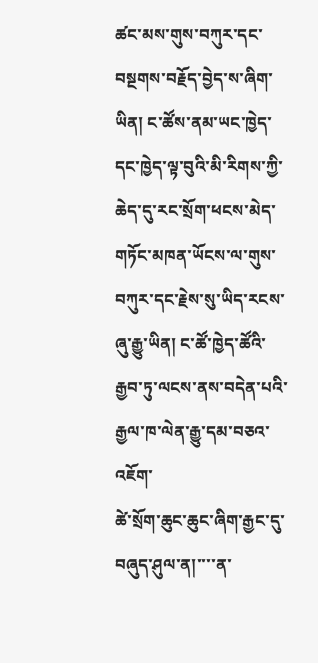ཚང་མས་གུས་བཀུར་དང་བསྔགས་བརྗོད་བྱེད་ས་ཞིག་ཡིན། ང་ཚོས་ནམ་ཡང་ཁྱེད་དང་ཁྱེད་ལྟ་བུའི་མི་རིགས་ཀྱི་ཆེད་དུ་རང་སྲོག་ཕངས་མེད་གཏོང་མཁན་ཡོངས་ལ་གུས་བཀུར་དང་རྗེས་སུ་ཡིད་རངས་ཞུ་རྒྱུ་ཡིན། ང་ཚོ་ཁྱེད་ཚོའི་རྒྱབ་ཏུ་ལངས་ནས་བདེན་པའི་རྒྱལ་ཁ་ལེན་རྒྱུ་དམ་བཅའ་འཇོག་
ཚེ་སྲོག་ཆུང་ཆུང་ཞིག་རྒྱང་དུ་བཞུད་ཤུལ་ན།་་་་ན་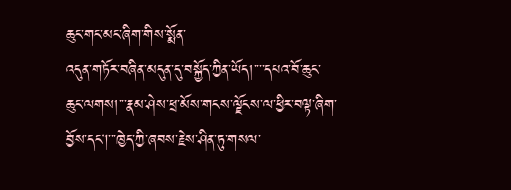ཆུང་གང་མང་ཞིག་གིས་སྨོན་
འདུན་གཏོར་བཞིན་མདུན་དུ་བསྐྱོད་ཀྱིན་ཡོད།་་་་དཔའ་བོ་ཆུང་ཆུང་ལགས།་་་རྣམ་ཤེས་ཕྲ་མོས་གངས་ལྗོངས་ལ་ཕྱིར་བལྟ་ཞིག་བྱོས་དང།་་་ཁྱེད་ཀྱི་ཞབས་རྗེས་ཤིན་ཏུ་གསལ་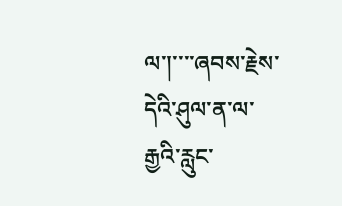ལ་།་་་་ཞབས་རྗེས་དེའི་ཤུལ་ན་ལ་རྒྱའི་རླུང་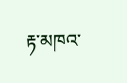རྟ་མཁའ་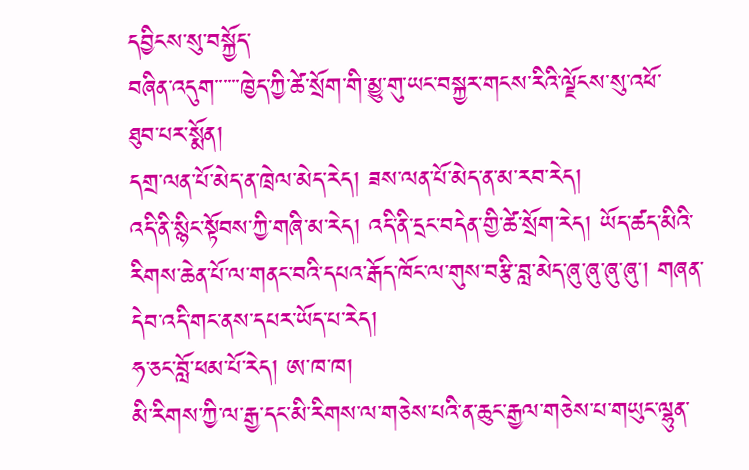དབྱིངས་སུ་བསྐྱོད་
བཞིན་འདུག་་་་་་ཁྱེད་ཀྱི་ཚེ་སྲོག་གི་མྱུ་གུ་ཡང་བསྐྱར་གངས་རིའི་ལྗོངས་སུ་འཕོ་
ཐུབ་པར་སྨོན།
དགྲ་ལན་པོ་མེད་ན་ཁྲེལ་མེད་རེད། ཟས་ལན་པོ་མེད་ན་མ་རབ་རེད།
འདི་ནི་སྙིང་སྟོབས་ཀྱི་གཞི་མ་རེད། འདི་ནི་དྲང་བདེན་གྱི་ཚེ་སྲོག་རེད། ཡོད་ཚད་མིའི་རིགས་ཆེན་པོ་ལ་གནང་བའི་དཔའ་རྒོད་ཁོང་ལ་གུས་བརྩི་བླ་མེད་ཞུ་ཞུ་ཞུ་ཞུ་། གཞན་དེབ་འདི་གང་ནས་དཔར་ཡོད་པ་རེད།
ཧ་ཅང་བློ་ཕམ་པོ་རེད། ཨ་ཁ་ཁ།
མི་རིགས་ཀྱི་ལ་རྒྱ་དང་མི་རིགས་ལ་གཅེས་པའི་ན་ཆུང་རྒྱལ་གཅེས་པ་གཡུང་ལྷུན་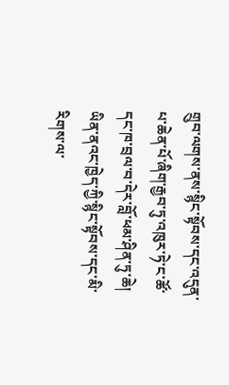གྲུབ་ལགས་ནས་སྙིང་སྟོབས་དང་འདུན་པ་ཆེན་པོ་ཞིག་རྒྱབ་ཏུ་འཁུར་ཏེ་ང་ཚོ་དང་ཁ་བྲལ་བ་དེར་བློ་ཕམ་ཤིན་ཏུ་ཆེ། ཡིན་ནའང་ཁྱེད་ཀྱི་སྙིང་སྟོབས་དང་མི་རིགས་ལ་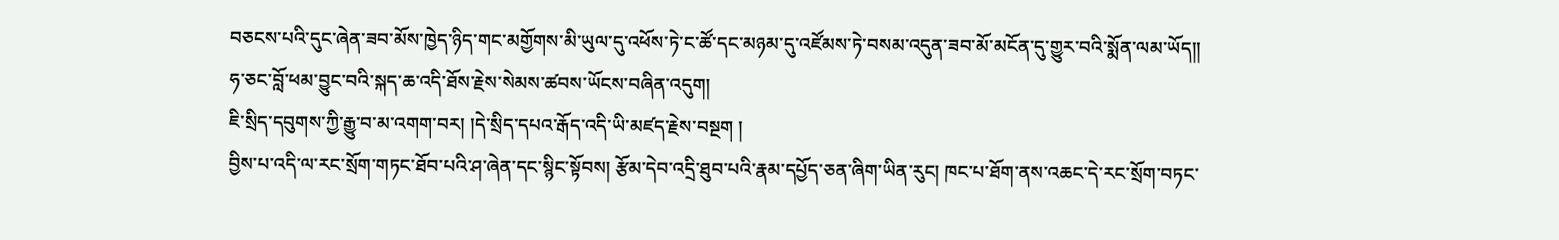བཅངས་པའི་དུང་ཞེན་ཟབ་མོས་ཁྱེད་ཉིད་གང་མགྱོགས་མི་ཡུལ་དུ་འཕོས་ཏེ་ང་ཚོ་དང་མཉམ་དུ་འཛོམས་ཏེ་བསམ་འདུན་ཟབ་མོ་མངོན་དུ་གྱུར་བའི་སྨོན་ལམ་ཡོད༎
ཧ་ཅང་བློ་ཕམ་བྱུང་བའི་སྐད་ཆ་འདི་ཐོས་རྗེས་སེམས་ཚབས་ཡོངས་བཞིན་འདུག།
ཇི་སྲིད་དབུགས་ཀྱི་རྒྱུ་བ་མ་འགག་བར། །དེ་སྲིད་དཔའ་རྒོད་འདི་ཡི་མཛད་རྗེས་བསྔག །
བྱིས་པ་འདི་ལ་རང་སྲོག་གཏང་ཐོབ་པའི་ཤ་ཞེན་དང་སྙིང་སྟོབས། རྩོམ་དེབ་འདྲི་ཐུབ་པའི་རྣམ་དཔྱོད་ཅན་ཞིག་ཡིན་རུང། ཁང་པ་ཐོག་ནས་འཆང་དེ་རང་སྲོག་བཏང་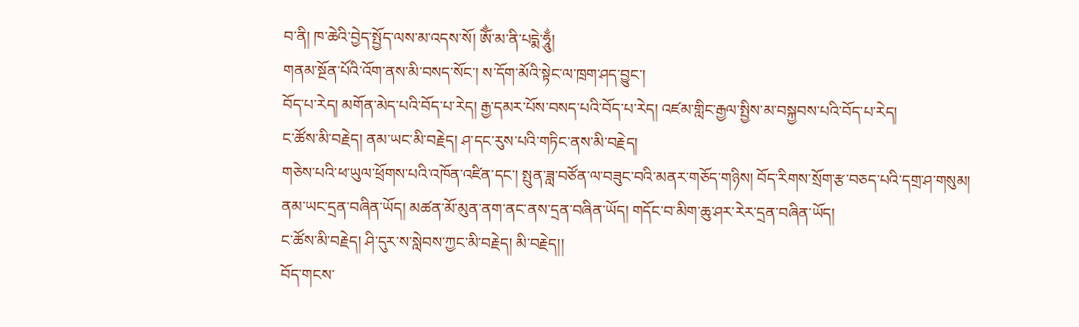བ་ནི། ཁ་ཆེའི་བྱེད་སྤྱོད་ལས་མ་འདས་སོ། ཨོྂ་མ་ནི་པདྨེ་ཧཱུྂ།
གནམ་སྔོན་པོའི་འོག་ནས་མི་བསད་སོང་། ས་དོག་མོའི་སྟེང་ལ་ཁྲག་ཤད་བྱུང་།
བོད་པ་རེད། མགོན་མེད་པའི་བོད་པ་རེད། རྒྱ་དམར་པོས་བསད་པའི་བོད་པ་རེད། འཛམ་གླིང་རྒྱལ་སྤྱིས་མ་བསྐྱབས་པའི་བོད་པ་རེད།
ང་ཚོས་མི་བརྗེད། ནམ་ཡང་མི་བརྗེད། ཤ་དང་རུས་པའི་གཏིང་ནས་མི་བརྗེད།
གཅེས་པའི་ཕ་ཡུལ་ཕྲོགས་པའི་འཁོན་འཛིན་དང་། སྤུན་ཟླ་བཙོན་ལ་བཟུང་བའི་མནར་གཅོད་གཉིས། བོད་རིགས་སྲོག་རྩ་བཅད་པའི་དགྲ་ཤ་གསུམ།
ནམ་ཡང་དྲན་བཞིན་ཡོད། མཚན་མོ་མུན་ནག་ནང་ནས་དྲན་བཞིན་ཡོད། གདོང་བ་མིག་ཆུ་ཤར་རེར་དྲན་བཞིན་ཡོད།
ང་ཚོས་མི་བརྗེད། ཤི་དུར་ས་སླེབས་ཀྱང་མི་བརྗེད། མི་བརྗེད།།
བོད་གངས་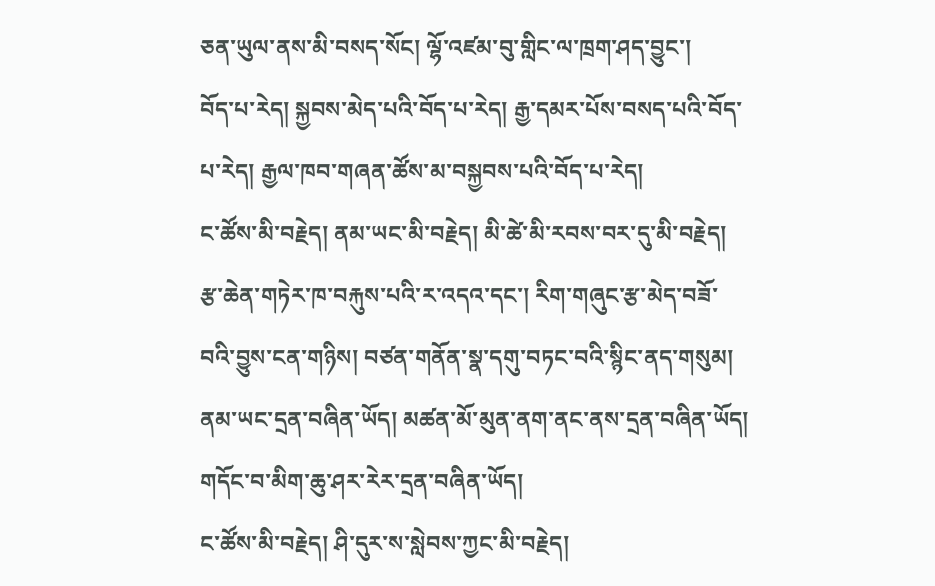ཅན་ཡུལ་ནས་མི་བསད་སོང། ལྷོ་འཛམ་བུ་གླིང་ལ་ཁྲག་ཤད་བྱུང་།
བོད་པ་རེད། སྐྱབས་མེད་པའི་བོད་པ་རེད། རྒྱ་དམར་པོས་བསད་པའི་བོད་པ་རེད། རྒྱལ་ཁབ་གཞན་ཚོས་མ་བསྐྱབས་པའི་བོད་པ་རེད།
ང་ཚོས་མི་བརྗེད། ནམ་ཡང་མི་བརྗེད། མི་ཚེ་མི་རབས་བར་དུ་མི་བརྗེད།
རྩ་ཆེན་གཏེར་ཁ་བརྐུས་པའི་ར་འདའ་དང་། རིག་གཞུང་རྩ་མེད་བཟོ་བའི་བྱུས་ངན་གཉིས། བཙན་གནོན་སྣ་དགུ་བཏང་བའི་སྙིང་ནད་གསུམ།
ནམ་ཡང་དྲན་བཞིན་ཡོད། མཚན་མོ་མུན་ནག་ནང་ནས་དྲན་བཞིན་ཡོད། གདོང་བ་མིག་ཆུ་ཤར་རེར་དྲན་བཞིན་ཡོད།
ང་ཚོས་མི་བརྗེད། ཤི་དུར་ས་སླེབས་ཀྱང་མི་བརྗེད།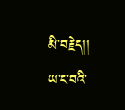མི་བརྗེད།།
ཡ་ང་བའི་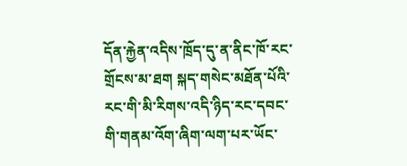དོན་རྐྱེན་འདིས་ཁྲོད་དུ་ན་ནིང་ཁོ་རང་གྲོངས་མ་ཐག སྐད་གསེང་མཐོན་པོའི་རང་གི་མི་རིགས་འདི་ཉིད་རང་དབང་གི་གནམ་འོག་ཞིག་ལག་པར་ཡོང་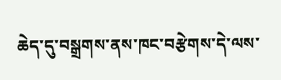ཆེད་དུ་བསྒྲགས་ནས་ཁང་བརྩེགས་དེ་ལས་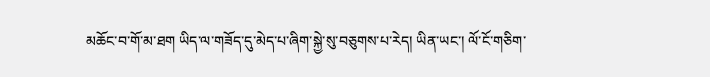མཆོང་བ་གོ་མ་ཐག ཡིད་ལ་གཟོད་དུ་མེད་པ་ཞིག་སྐྱེ་སུ་བཅུགས་པ་རེད། ཡིན་ཡང་། ལོ་ངོ་གཅིག་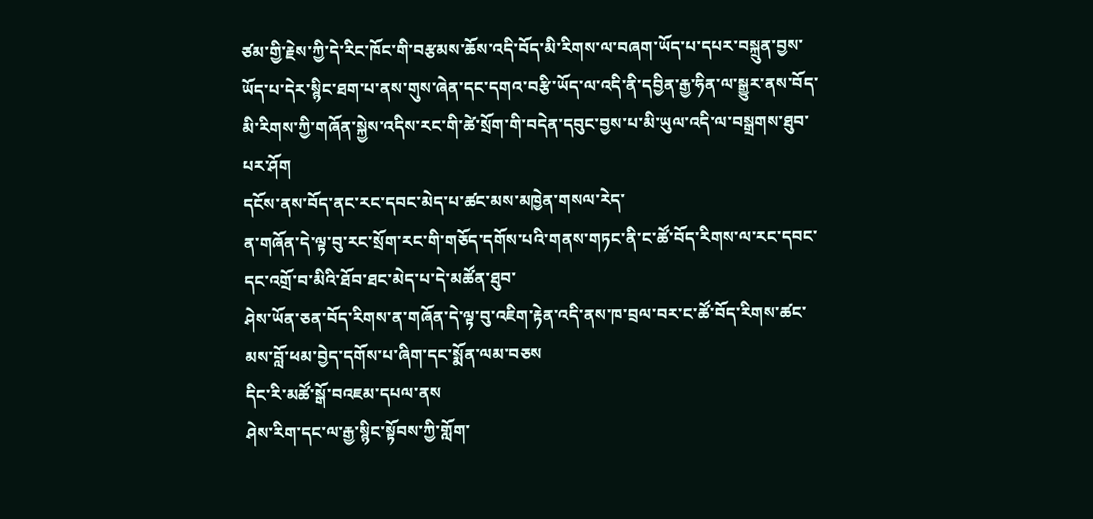ཙམ་གྱི་རྗེས་ཀྱི་དེ་རིང་ཁོང་གི་བརྩམས་ཆོས་འདི་བོད་མི་རིགས་ལ་བཞག་ཡོད་པ་དཔར་བསྐྲུན་བྱས་ཡོད་པ་དེར་སྙིང་ཐག་པ་ནས་གུས་ཞེན་དང་དགའ་བརྩི་ཡོད་ལ་འདི་ནི་དབྱིན་རྒྱ་ཧིན་ལ་སྒྱུར་ནས་བོད་མི་རིགས་ཀྱི་གཞོན་སྐྱེས་འདིས་རང་གི་ཚེ་སྲོག་གི་བདེན་དབུང་བྱས་པ་མི་ཡུལ་འདི་ལ་བསྒྲགས་ཐུབ་པར་ཤོག
དངོས་ནས་བོད་ནང་རང་དབང་མེད་པ་ཚང་མས་མཁྱེན་གསལ་རེད་
ན་གཞོན་དེ་ལྟ་བུ་རང་སྲོག་རང་གི་གཅོད་དགོས་པའི་གནས་གཏང་ནི་ང་ཚོ་བོད་རིགས་ལ་རང་དབང་དང་འགྲོ་བ་མིའི་ཐོབ་ཐང་མེད་པ་དེ་མཚོན་ཐུབ་
ཤེས་ཡོན་ཅན་བོད་རིགས་ན་གཞོན་དེ་ལྟ་བུ་འཇིག་རྟེན་འདི་ནས་ཁ་བྲལ་བར་ང་ཚོ་བོད་རིགས་ཚང་མས་བློ་ཕམ་བྱེད་དགོས་པ་ཞིག་དང་སྨོན་ལམ་བཅས
དིང་རི་མཚོ་སྒོ་བའཇམ་དཔལ་ནས
ཤེས་རིག་དང་ལ་རྒྱ་སྙིང་སྟོབས་ཀྱི་གློག་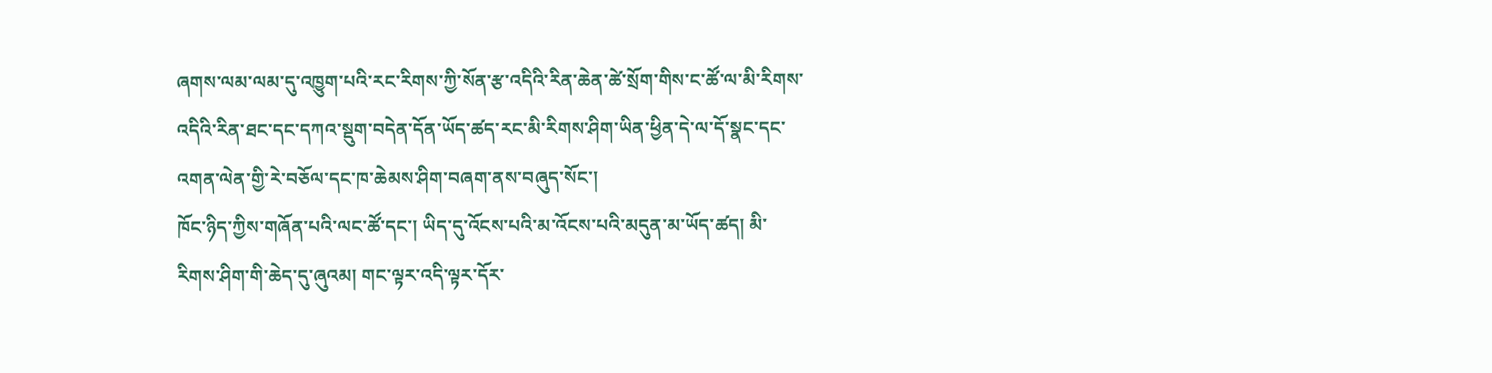ཞགས་ལམ་ལམ་དུ་འཁྱུག་པའི་རང་རིགས་ཀྱི་སོན་རྩ་འདིའི་རིན་ཆེན་ཚེ་སྲོག་གིས་ང་ཚོ་ལ་མི་རིགས་འདིའི་རིན་ཐང་དང་དཀའ་སྡུག་བདེན་དོན་ཡོད་ཚད་རང་མི་རིགས་ཤིག་ཡིན་ཕྱིན་དེ་ལ་དོ་སྣང་དང་འགན་ལེན་གྱི་རེ་བཅོལ་དང་ཁ་ཆེམས་ཤིག་བཞག་ནས་བཞུད་སོང་།
ཁོང་ཉིད་ཀྱིས་གཞོན་པའི་ལང་ཚོ་དང་། ཡིད་དུ་འོངས་པའི་མ་འོངས་པའི་མདུན་མ་ཡོད་ཚད། མི་རིགས་ཤིག་གི་ཆེད་དུ་ཞུའམ། གང་ལྟར་འདི་ལྟར་དོར་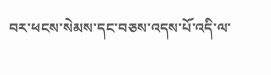བར་ཕངས་སེམས་དང་བཅས་འདས་པོ་འདི་ལ་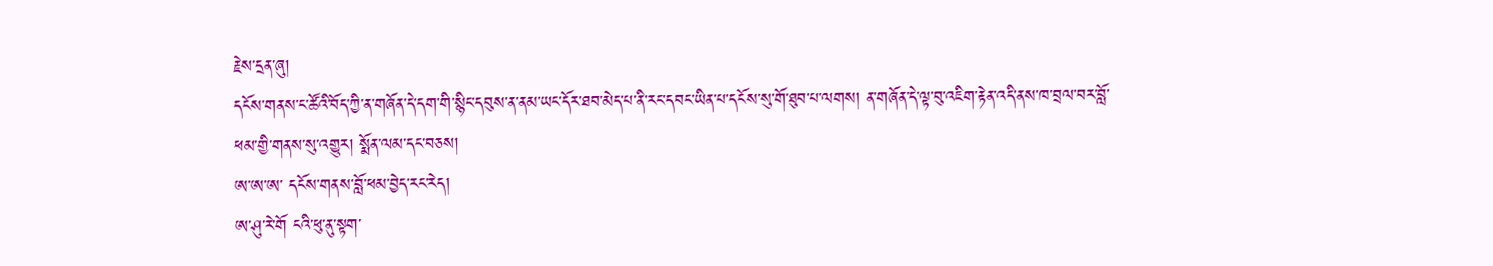རྗེས་དྲན་ཞུ།
དངོས་གནས་ང་ཚོའི་བོད་ཀྱི་ན་གཞོན་དེ་དག་གི་སྙིང་དབུས་ན་ནམ་ཡང་དོར་ཐབ་མེད་པ་ནི་རང་དབང་ཡིན་པ་དངོས་སུ་གོ་ཐུབ་པ་ལགས། ན་གཞོན་དེ་ལྟ་བུ་འཇིག་རྟེན་འདི་ནས་ཁ་བྲལ་བར་བློ་ཕམ་གྱི་གནས་སུ་འགྱུར། སྨོན་ལམ་དང་བཅས།
ཨ་ཨ་ཨ་ དངོས་གནས་བློ་ཕམ་བྱེད་རང་རེད།
ཨ་ཤུ་རེ་གོ ངའི་ཕུ་ནུ་སྟག་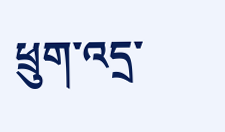ཕྲུག་འདྲ་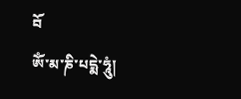བོ
ༀ་མ་ཎི་པདྨེ་ཧཱུཾ།